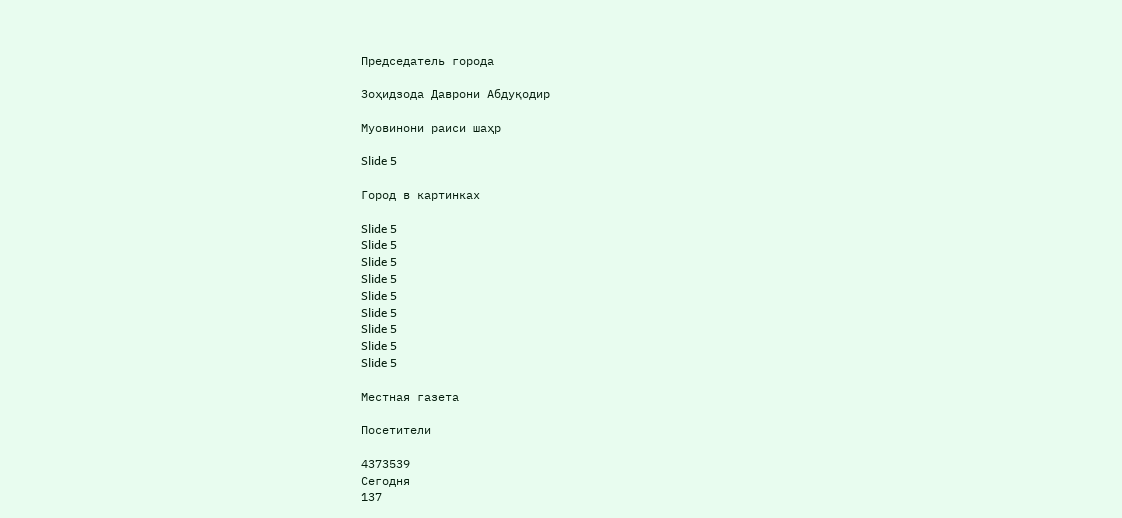Председатель города

Зоҳидзода Даврони Абдуқодир

Муовинони раиси шаҳр

Slide 5

Город в картинках

Slide 5
Slide 5
Slide 5
Slide 5
Slide 5
Slide 5
Slide 5
Slide 5
Slide 5

Местная газета

Посетители

4373539
Сегодня
137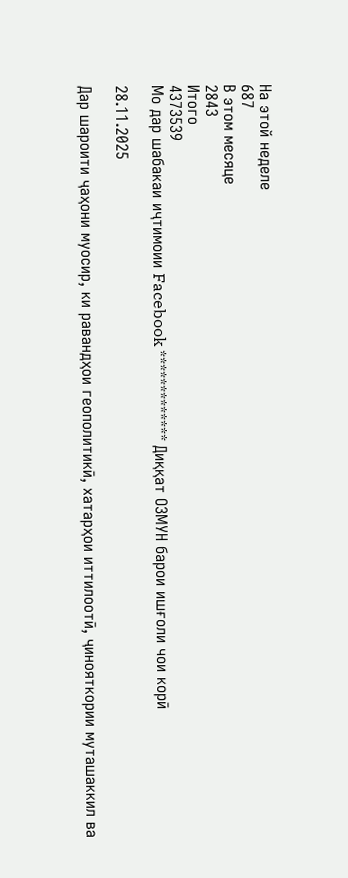На этой неделе
687
В этом месяце
2843
Итого
4373539
Мо дар шабакаи иҷтимоии Facebook ************* Диққат ОЗМУН барои ишғоли чои корӣ

28.11.2025

Дар шароити ҷаҳони муосир, ки равандҳои геополитикӣ, хатарҳои иттилоотӣ, ҷинояткории муташаккил ва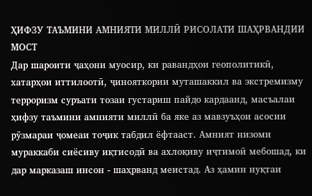ҲИФЗУ ТАЪМИНИ АМНИЯТИ МИЛЛӢ РИСОЛАТИ ШАҲРВАНДИИ МОСТ
Дар шароити ҷаҳони муосир, ки равандҳои геополитикӣ, хатарҳои иттилоотӣ, ҷинояткории муташаккил ва экстремизму терроризм суръати тозаи густариш пайдо кардаанд, масъалаи ҳифзу таъмини амнияти миллӣ ба яке аз мавзуъҳои асосии рӯзмараи ҷомеаи тоҷик табдил ёфтааст. Амният низоми мураккаби сиёсиву иқтисодӣ ва ахлоқиву иҷтимоӣ мебошад, ки дар марказаш инсон - шаҳрванд меистад. Аз ҳамин нуқтаи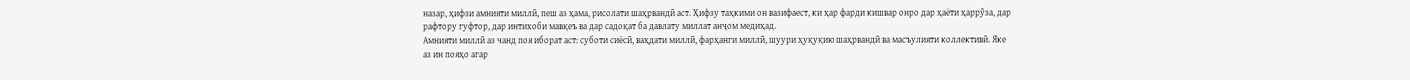назар, ҳифзи амнияти миллӣ, пеш аз ҳама, рисолати шаҳрвандӣ аст. Ҳифзу таҳкими он вазифаест, ки ҳар фарди кишвар онро дар ҳаёти ҳаррӯза, дар рафтору гуфтор, дар интихоби мавқеъ ва дар садоқат ба давлату миллат анҷом медиҳад.
Амнияти миллӣ аз чанд поя иборат аст: суботи сиёсӣ, ваҳдати миллӣ, фарҳанги миллӣ, шуури ҳуқуқию шаҳрвандӣ ва масъулияти коллективӣ. Яке аз ин пояҳо агар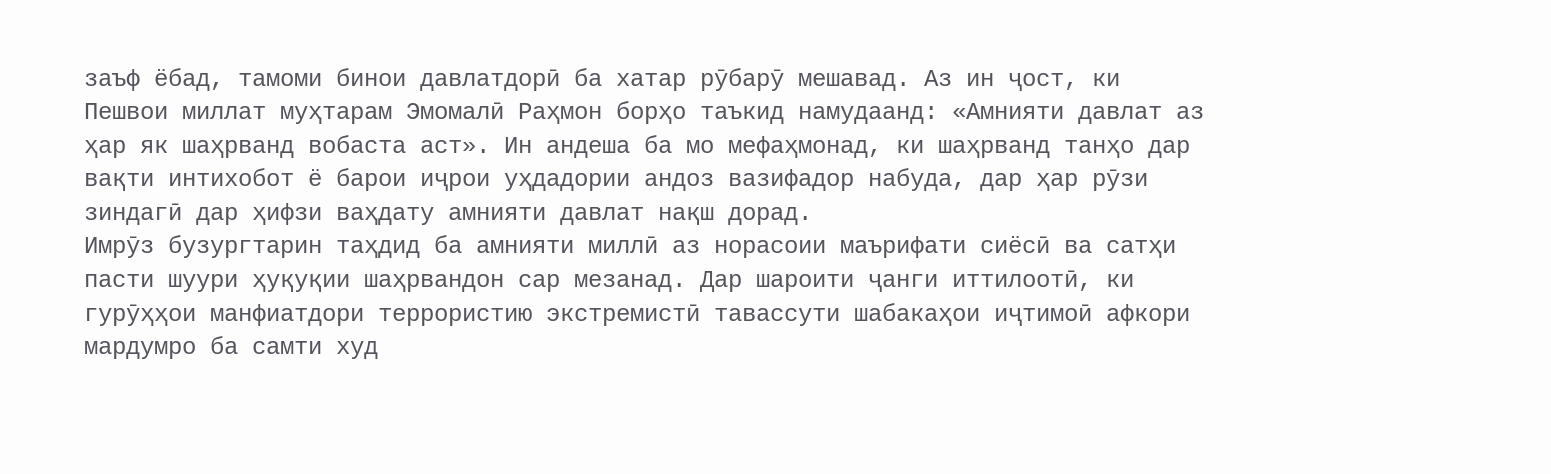заъф ёбад, тамоми бинои давлатдорӣ ба хатар рӯбарӯ мешавад. Аз ин ҷост, ки Пешвои миллат муҳтарам Эмомалӣ Раҳмон борҳо таъкид намудаанд: «Амнияти давлат аз ҳар як шаҳрванд вобаста аст». Ин андеша ба мо мефаҳмонад, ки шаҳрванд танҳо дар вақти интихобот ё барои иҷрои уҳдадории андоз вазифадор набуда, дар ҳар рӯзи зиндагӣ дар ҳифзи ваҳдату амнияти давлат нақш дорад.
Имрӯз бузургтарин таҳдид ба амнияти миллӣ аз норасоии маърифати сиёсӣ ва сатҳи пасти шуури ҳуқуқии шаҳрвандон сар мезанад. Дар шароити ҷанги иттилоотӣ, ки гурӯҳҳои манфиатдори террористию экстремистӣ тавассути шабакаҳои иҷтимоӣ афкори мардумро ба самти худ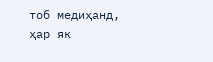тоб медиҳанд, ҳар як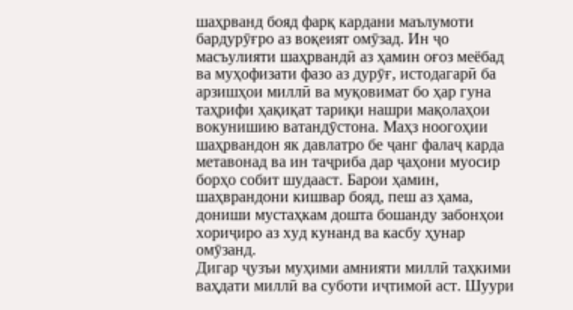шаҳрванд бояд фарқ кардани маълумоти бардурӯғро аз воқеият омӯзад. Ин ҷо масъулияти шаҳрвандӣ аз ҳамин оғоз меёбад ва муҳофизати фазо аз дурӯғ, истодагарӣ ба арзишҳои миллӣ ва муқовимат бо ҳар гуна таҳрифи ҳақиқат тариқи нашри мақолаҳои вокунишию ватандӯстона. Маҳз ноогоҳии шаҳрвандон як давлатро бе ҷанг фалаҷ карда метавонад ва ин таҷриба дар ҷаҳони муосир борҳо собит шудааст. Барои ҳамин, шаҳврандони кишвар бояд, пеш аз ҳама, дониши мустаҳкам дошта бошанду забонҳои хориҷиро аз худ кунанд ва касбу ҳунар омӯзанд.
Дигар ҷузъи муҳими амнияти миллӣ таҳкими ваҳдати миллӣ ва суботи иҷтимоӣ аст. Шуури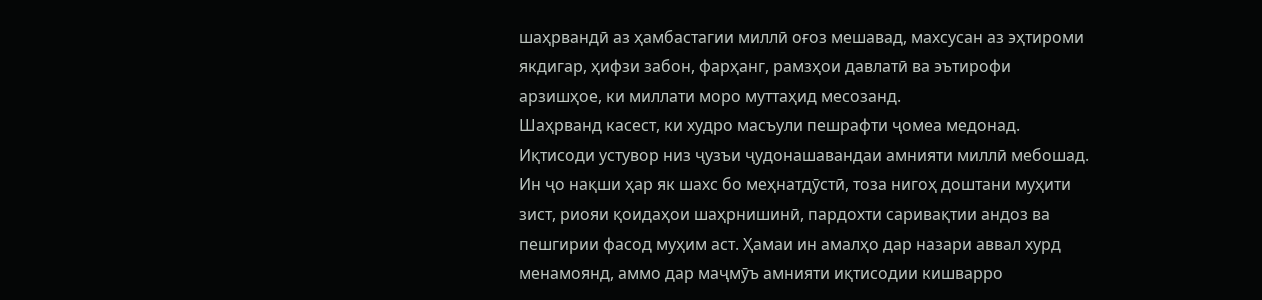шаҳрвандӣ аз ҳамбастагии миллӣ оғоз мешавад, махсусан аз эҳтироми якдигар, ҳифзи забон, фарҳанг, рамзҳои давлатӣ ва эътирофи арзишҳое, ки миллати моро муттаҳид месозанд.
Шаҳрванд касест, ки худро масъули пешрафти ҷомеа медонад.
Иқтисоди устувор низ ҷузъи ҷудонашавандаи амнияти миллӣ мебошад. Ин ҷо нақши ҳар як шахс бо меҳнатдӯстӣ, тоза нигоҳ доштани муҳити зист, риояи қоидаҳои шаҳрнишинӣ, пардохти саривақтии андоз ва пешгирии фасод муҳим аст. Ҳамаи ин амалҳо дар назари аввал хурд менамоянд, аммо дар маҷмӯъ амнияти иқтисодии кишварро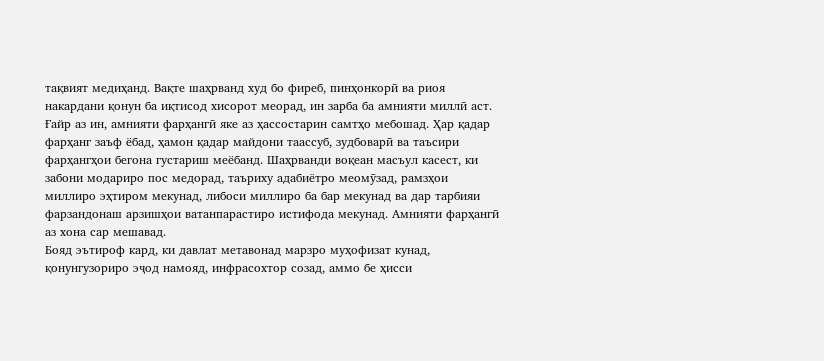тақвият медиҳанд. Вақте шаҳрванд худ бо фиреб, пинҳонкорӣ ва риоя накардани қонун ба иқтисод хисорот меорад, ин зарба ба амнияти миллӣ аст.
Ғайр аз ин, амнияти фарҳангӣ яке аз ҳассостарин самтҳо мебошад. Ҳар қадар фарҳанг заъф ёбад, ҳамон қадар майдони таассуб, зудбоварӣ ва таъсири фарҳангҳои бегона густариш меёбанд. Шаҳрванди воқеан масъул касест, ки забони модариро пос медорад, таъриху адабиётро меомӯзад, рамзҳои миллиро эҳтиром мекунад, либоси миллиро ба бар мекунад ва дар тарбияи фарзандонаш арзишҳои ватанпарастиро истифода мекунад. Амнияти фарҳангӣ аз хона сар мешавад.
Бояд эътироф кард, ки давлат метавонад марзро муҳофизат кунад, қонунгузориро эҷод намояд, инфрасохтор созад, аммо бе ҳисси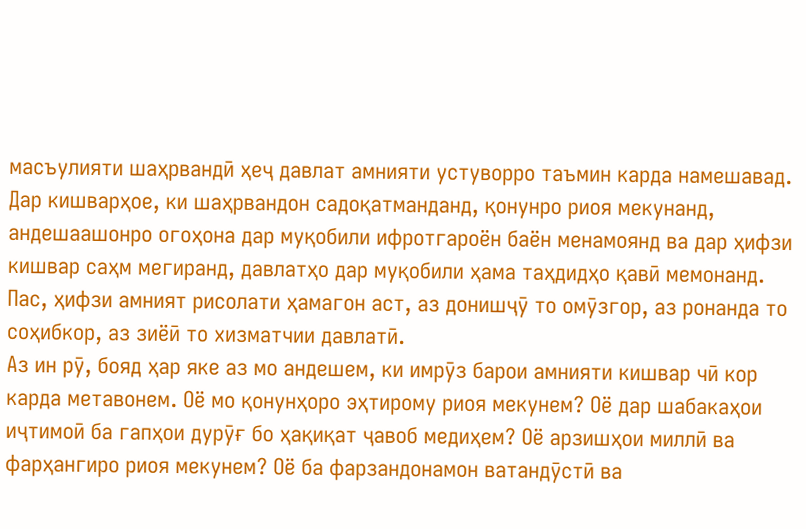масъулияти шаҳрвандӣ ҳеҷ давлат амнияти устуворро таъмин карда намешавад. Дар кишварҳое, ки шаҳрвандон садоқатманданд, қонунро риоя мекунанд, андешаашонро огоҳона дар муқобили ифротгароён баён менамоянд ва дар ҳифзи кишвар саҳм мегиранд, давлатҳо дар муқобили ҳама таҳдидҳо қавӣ мемонанд. Пас, ҳифзи амният рисолати ҳамагон аст, аз донишҷӯ то омӯзгор, аз ронанда то соҳибкор, аз зиёӣ то хизматчии давлатӣ.
Аз ин рӯ, бояд ҳар яке аз мо андешем, ки имрӯз барои амнияти кишвар чӣ кор карда метавонем. Оё мо қонунҳоро эҳтирому риоя мекунем? Оё дар шабакаҳои иҷтимоӣ ба гапҳои дурӯғ бо ҳақиқат ҷавоб медиҳем? Оё арзишҳои миллӣ ва фарҳангиро риоя мекунем? Оё ба фарзандонамон ватандӯстӣ ва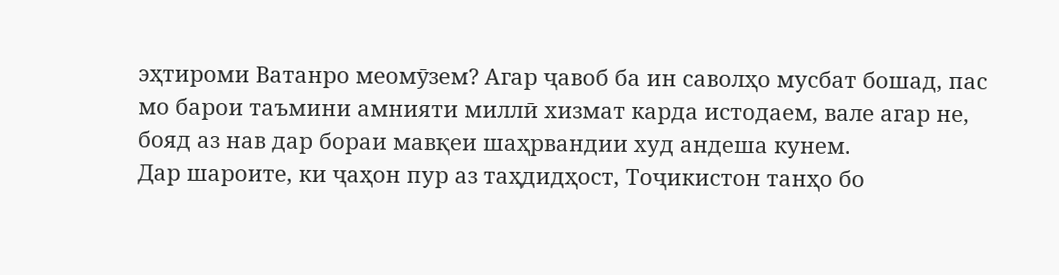эҳтироми Ватанро меомӯзем? Агар ҷавоб ба ин саволҳо мусбат бошад, пас мо барои таъмини амнияти миллӣ хизмат карда истодаем, вале агар не, бояд аз нав дар бораи мавқеи шаҳрвандии худ андеша кунем.
Дар шароите, ки ҷаҳон пур аз таҳдидҳост, Тоҷикистон танҳо бо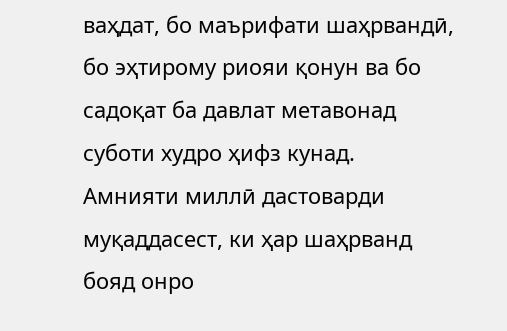ваҳдат, бо маърифати шаҳрвандӣ, бо эҳтирому риояи қонун ва бо садоқат ба давлат метавонад суботи худро ҳифз кунад. Амнияти миллӣ дастоварди муқаддасест, ки ҳар шаҳрванд бояд онро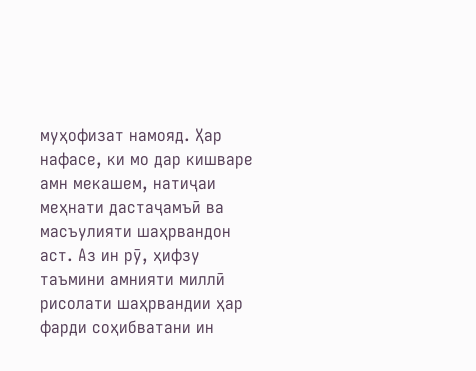муҳофизат намояд. Ҳар нафасе, ки мо дар кишваре амн мекашем, натиҷаи меҳнати дастаҷамъӣ ва масъулияти шаҳрвандон аст. Аз ин рӯ, ҳифзу таъмини амнияти миллӣ рисолати шаҳрвандии ҳар фарди соҳибватани ин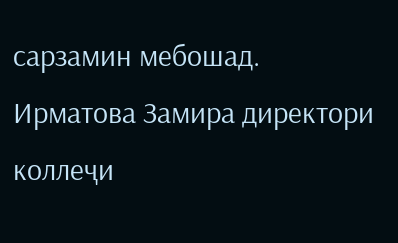сарзамин мебошад.
Ирматова Замира директори коллеҷи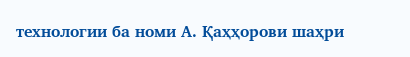технологии ба номи А. Қаҳҳорови шаҳри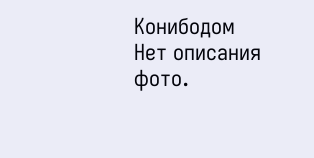Конибодом
Нет описания фото.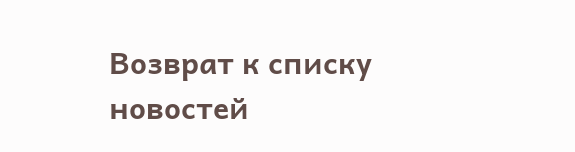Возврат к списку новостей